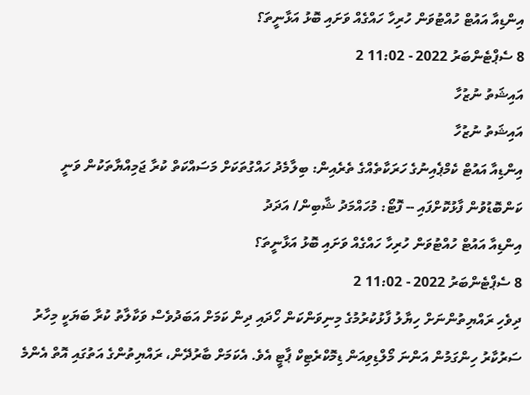އިންޑިއާ އައުޓް ހުއްޓުވަން ހުރިހާ ހައްގެއް ވަށައި ބޮޅު އަޅާނީތަ؟
8 ސެޕްޓެންބަރު 2022 - 11:02 2
އައިޝަތު ނުޒުހާ
އައިޝަތު ނުޒުހާ
އިންޑިއާ އައުޓް ކެމްޕެއިނުގެ ހަރަކާތެއްގެ ތެރެއިން: ބިލާމެދު ހައްގުތަކަށް މަސައްކަތް ކުރާ ޖަމިއްޔާތަކުން ވަނީ ކަންބޮޑުވުން ފާޅުކޮށްފައި -- ފޮޓޯ: މުހައްމަދު ޝާބިން/ އަދަދު
އިންޑިއާ އައުޓް ހުއްޓުވަން ހުރިހާ ހައްގެއް ވަށައި ބޮޅު އަޅާނީތަ؟
8 ސެޕްޓެންބަރު 2022 - 11:02 2
ދިވެހި ރައްޔިތުންނަށް ހިޔާލު ފާޅުކުރުމުގެ މިނިވަންކަން ހޯދައި ދިން ކަމަށް އަބަދުވެސް ވަކާލާތު ކުރާ ބަޔަކީ މިހާރު ސަރުކާރު ހިންގަމުން އަންނަ މޯލްޑިވިއަން ޑިމޮކްރެޓިކް ޕާޓީ އެވެ. އެކަމަށް ބާރުދޭން، ރައްޔިތުންގެ އަތުގައި އޮތް އެންމެ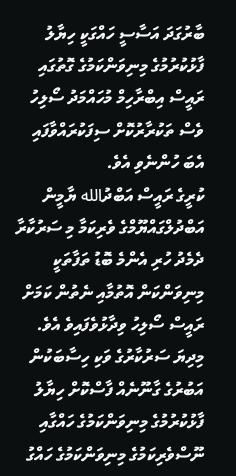ބާރުގަދަ އަސާސީ ހައްގަކީ ހިޔާލު ފާޅުކުރުމުގެ މިނިވަންކަމުގެ ގޮތުގައި ރައީސް އިބްރާހިމް މުހައްމަދު ސޯލިހު ވެސް ތަކުރާރުކޮށް ސިފަކުރައްވާފައި އެބަ ހުންނެވި އެވެ.
ކުރީގެ ރައީސް އަބްދުالله ޔާމީން އަބްދުލްގައްޔޫމްގެ ވެރިކަމާ މި ސަރުކާރާ ދެމެދު ހުރި އެންމެ ބޮޑު ތަފާތަކީ މިނިވަންކަން އޮތުމާއި ނެތުން ކަމަށް ރައީސް ސޯލިހު ވިދާޅުވެފައިވެ އެވެ. މިދިޔަ ސަރުކާރުގެ ވަކި ހިސާބަކުން އަބުރުގެ ގާނޫނެއް ފާސްކޮށް ހިޔާލު ފާޅުކުރުމުގެ މިނިވަންކަމުގެ ހައްގާއި ނޫސްވެރިކަމުގެ މިނިވަންކަމުގެ ހައްގު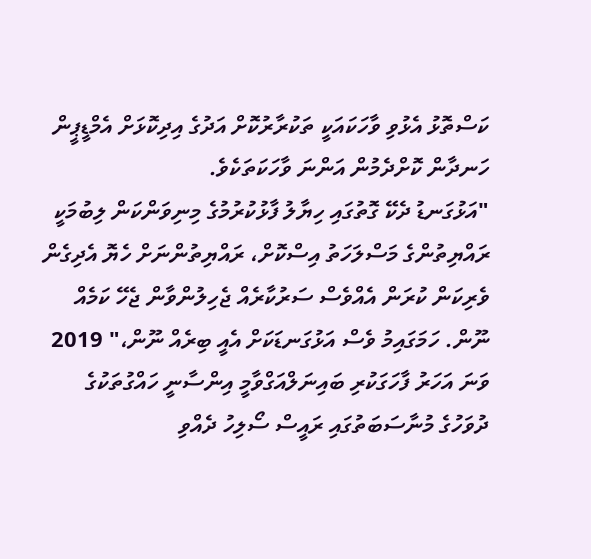ކަސްތޮޅު އެޅުވި ވާހަކައަކީ ތަކުރާރުކޮށް އަދުގެ އިދިކޮޅަށް އެމްޑީޕީން ހަނދާން ކޮށްދެމުން އަންނަ ވާހަކަތަކެވެ.
"އަޅުގަނޑު ދެކޭ ގޮތުގައި ހިޔާލު ފާޅުކުރުމުގެ މިނިވަންކަން ލިބުމަކީ ރައްޔިތުންގެ މަސްލަހަތު އިސްކޮށް، ރައްޔިތުންނަށް ހެޔޮ އެދިގެން ވެރިކަން ކުރަން އެއްވެސް ސަރުކާރެއް ޖެހިލުންވާން ޖެހޭ ކަމެއް ނޫން. ހަމަގައިމު ވެސް އަޅުގަނޑަކަށް އެއީ ބިރެއް ނޫން،" 2019 ވަނަ އަހަރު ފާހަގަކުރި ބައިނަލްއަގްވާމީ އިންސާނީ ހައްގުތަކުގެ ދުވަހުގެ މުނާސަބަތުގައި ރައީސް ސޯލިހު ދެއްވި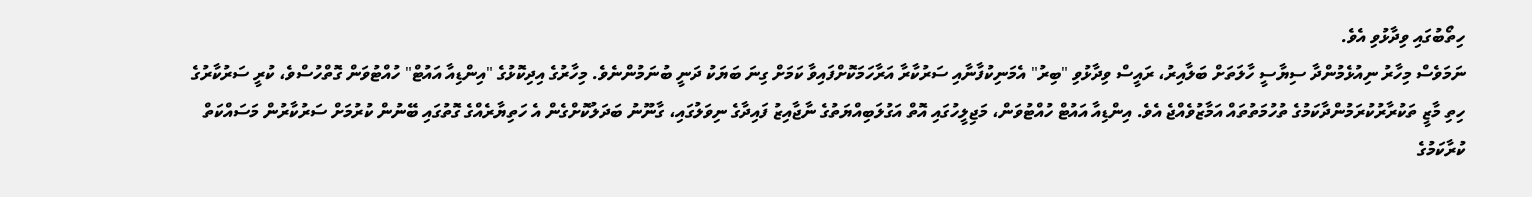ހިތޯބުގައި ވިދާޅުވި އެވެ.
ނަމަވެސް މިހާރު ނިއުޅެމުންދާ ސިޔާސީ ހާލަތަށް ބަލާއިރު، ރައީސް ވިދާޅުވި "ބިރު" އެމަނިކުފާނާއި ސަރުކާރާ އަރާހަމަކޮށްފައިވާ ކަމަށް ގިނަ ބަޔަކު ދަނީ ބުނަމުންނެވެ. މިހާރުގެ އިދިކޮޅުގެ "އިންޑިއާ އައުޓް" ހުއްޓުވަން ގޮތްހުސްވެ، ކުރީ ސަރުކާރުގެ ހިތި މާޒީ ތަކުރާރުކުރަމުންދާކަމުގެ ތުހުމަތުތައް އަމާޒުވެއްޖެ އެވެ. އިންޑިއާ އައުޓް ހުއްޓުވަން، މަޖިލީހުގައި އޮތް އަގުލަބިއްޔަތުގެ ނާޖާއިޒު ފައިދާގެ ނިވަލުގައި، ގާނޫނު ބަދަލުކޮށްގެން އެ ހަތިޔާރެއްގެ ގޮތުގައި ބޭނުން ކުރުމަށް ސަރުކާރުން މަސައްކަތް ކުރާކަމުގެ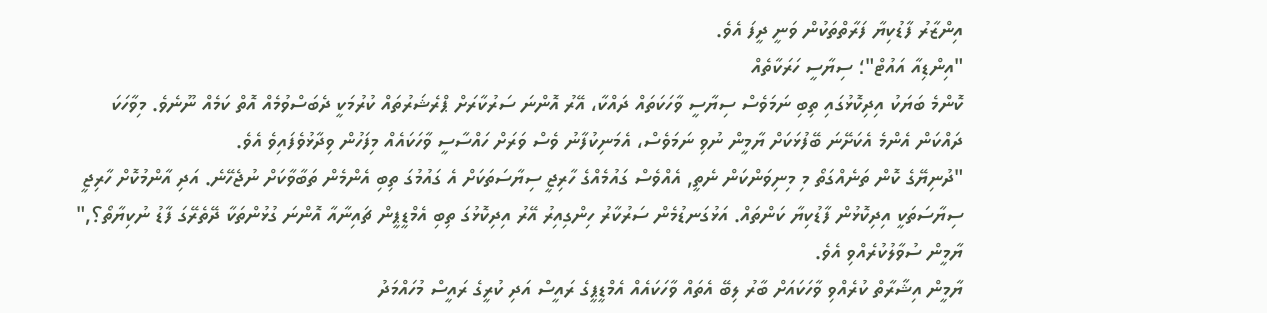އިންޒާރު ފާޑުކިޔާ ފަރާތްތަކުން ވަނީ ދީފަ އެވެ.
"އިންޑިއާ އައުޓް"؛ ސިޔާސީ ހަރަކާތެއް
ކޮންމެ ބަޔަކު އިދިކޮޅުގައި ތިބި ނަމަވެސް ސިޔާސީ ވާހަކަތައް ދައްކާ، އޭރު އޮންނަ ސަރުކާރަށް ޕްރެޝަރުތައް ކުރުމަކީ ދެބަސްވުމެއް އޮތް ކަމެއް ނޫނެވެ. މިވާހަކަ ދައްކަން އެންމެ އެކަށޭނަ ބޭފުޅަކަށް ޔާމީން ނުވި ނަމަވެސް، އެމަނިކުފާނު ވެސް ވަރަށް ހައްސާސީ ވާހަކައެއް މިފަހުން ވިދާޅުވެފައިވެ އެވެ.
"ދުނިޔޭގެ ކޮން ތަނެއްގަތޯ މި މިނިވަންކަން ނެތީ, އެއްވެސް ގައުމެއްގެ ހާރިޖީ ސިޔާސަތަކަށް އެ ގައުމުގަ ތިބި އެންމެން ތަބާވާކަށް ނުޖެހޭނެ. އަދި އާންމުކޮށް ހާރިޖީ ސިޔާސަތަކީ އިދިކޮޅުން ފާޑުކިޔާ ކަންތައް. އަޅުގަނޑުމެން ސަރުކާރު ހިންގިއިރު އޭރު އިދިކޮޅުގަ ތިބި އެމްޑީޕީން ޗައިނާއާ އޮންނަ ގުޅުންތަކާ ދޭތެރޭގަ ފާޑު ނުކިޔާތޯ؟," ޔާމީން ސުވާލުކުރެއްވި އެވެ.
ޔާމީން އިޝާރާތް ކުރެއްވި ވާހަކައަށް ބާރު ލިބޭ އެތައް ވާހަކައެއް އެމްޑީޕީގެ ރައީސް އަދި ކުރީގެ ރައީސް މުހައްމަދު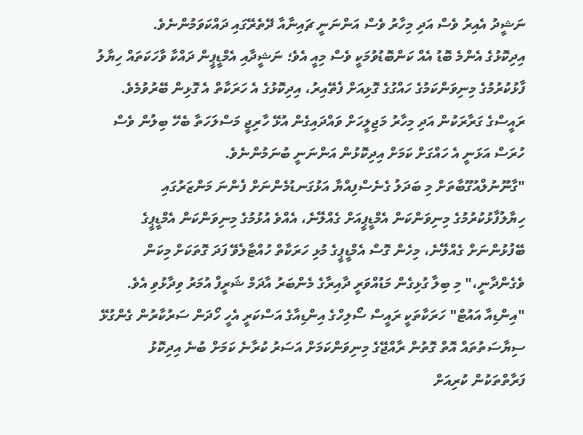ނަޝީދު އެއިރު ވެސް އަދި މިހާރު ވެސް އަންނަނީ ޗައިނާއާ ދޭތެރޭގައި ދައްކަވަމުންނެވެ.
އިދިކޮޅުގެ އެންމެ ބޮޑު އެއް ކަންބޮޑުވުމަކީ ވެސް މިއީ އެވެ؛ ނަޝީދާއި އެމްޑީޕީން ދައްކާ ވާހަކަތައް ހިޔާލު ފާޅުކުރުމުގެ މިނިވަންކަމުގެ ހައްގުގެ ގޮޅިއަށް ފެތޭއިރު، އިދިކޮޅުގެ އެ ހަރަކާތް އެ ގޮޅިން ބޭރުވުމެވެ. ރައީސްގެ ގަރާރަކުން އަދި މިހާރު މަޖިލީހަށް ވައްދައިގެން އުޅޭ ހާރިޖީ މަސްލަހަތާ ބެހޭ ބިލުން ވެސް ހުރަސް އަޅަނީ އެ ހައްގަށް ކަމަށް އިދިކޮޅުން އަންނަނީ ބުނަމުންނެވެ.
"ގާނޫނުލްއުގޫބާތަށް މި ބަދަލު ގެނެސްފިއްޔާ އަޅުގަނޑުމެންނަށް ފެންނަ މަންޒަރުގައި ހިޔާލުފާޅުކުރުމުގެ މިނިވަންކަން އެމްޑީޕީއަށް ގެއްލޭނެ، އެއްވެ އުޅުމުގެ މިނިވަންކަން އެމްޑީޕީގެ ބޭފުޅުންނަށް ގެއްލޭނެ، މިހެން ގޮސް އެމްޑީޕީގެ މުޅި ހަރަކާތް ހުއްޓާލެވޭ ފަދަ ގޮތަކަށް މިކަން ވެގެންދާނީ،" މި ބިލާ ގުޅިގެން މަޑުއްވަރީ ދާއިރާގެ މެންބަރު އާދަމް ޝަރީފް އުމަރު ވިދާޅުވި އެވެ.
"އިންޑިއާ އައުޓް" ހަރަކާތަކީ ރައީސް ސޯލިހްގެ އިންޑިއާގެ އަސްކަރީ އެހީ ހޯދަން ސަރުކާރުން ގެންގުޅޭ ސިޔާސަތުތައް އޮތް ގޮތުން ރާއްޖޭގެ މިނިވަންކަމަށް އަސަރު ކުރާނެ ކަމަށް ބުނެ އިދިކޮޅު ފަރާތްތަކުން ކުރިއަށް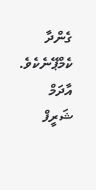ގެންދާ ކެމްޕޭނެކެވެ. އާދަމް ޝަރީފް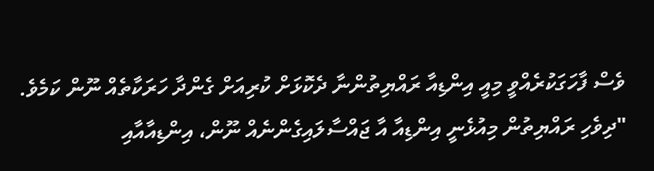ވެސް ފާހަގަކުރެއްވީ މިއީ އިންޑިއާ ރައްޔިތުންނާ ދެކޮޅަށް ކުރިއަށް ގެންދާ ހަރަކާތެއް ނޫން ކަމެވެ.
"ދިވެހި ރައްޔިތުން މިއުޅެނީ އިންޑިއާ އާ ޖައްސާލައިގެންނެއް ނޫން، އިންޑިއާއާއި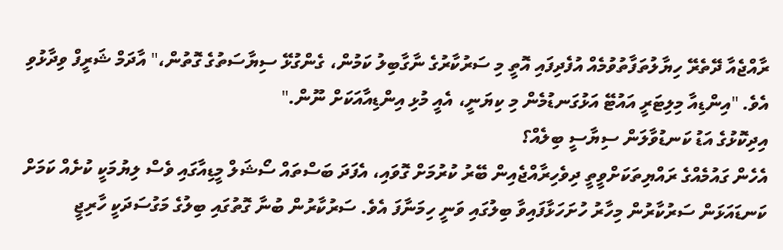ރާއްޖެއާ ދޭތެރޭ ހިޔާލުތަފާތުވުމެއް އުފެދިފައި އޮތީ މި ސަރުކާރުގެ ނާގާބިލު ކަމުން، ގެންގުޅޭ ސިޔާސަތުގެ ގޮތުން،" އާދަމް ޝަރީފް ވިދާޅުވި އެވެ. "އިންޑިއާ މިލިޓަރީ އައުޓޭ އަޅުގަނޑުމެން މި ކިޔަނީ، އެއީ މުޅި އިންޑިއާއަކަށް ނޫން."
އިދިކޮޅުގެ އަޑު ކަނޑުވާލަން ސިޔާސީ ބިލެއް؟
އެހެން ގައުމެއްގެ ރައްޔިތަކަށްވީތީ ދިވެހިރާއްޖެއިން ބޭރު ކުރުމަށް ގޮވައި، އެފަދަ ބަސްތައް ސޯޝަލް މީޑިއާގައި ވެސް ލިޔުމަކީ ކުށެއް ކަމަށް ކަނޑައަޅަން ސަރުކާރުން މިހާރު ހުށަހަޅާފައިވާ ބިލުގައި ވަނީ ހިމަނާފަ އެވެ. ސަރުކާރުން ބުނާ ގޮތުގައި ބިލުގެ މަގުސަދަކީ ހާރިޖީ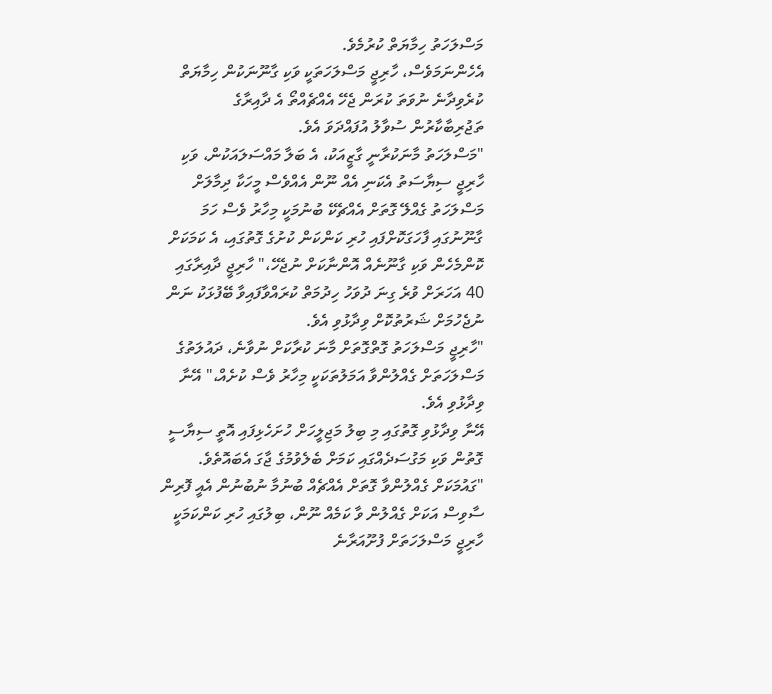މަސްލަހަތު ހިމާޔަތް ކުރުމެވެ.
އެހެންނަމަވެސް، ހާރިޖީ މަސްލަހަތަކީ ވަކި ގާނޫނަކުން ހިމާޔަތް ކުރެވިދާނެ ނުވަތަ ކުރަން ޖެހޭ އެއްޗެއްތޯ އެ ދާއިރާގެ ތަޖުރިބާކާރުން ސުވާލު އުފައްދަވަ އެވެ.
"މަސްލަހަތު މާނަކުރާނީ ގާޒީއަކު، އެ ބަލާ މައްސަލައަކުން، ވަކި ހާރިޖީ ސިޔާސަތު އެކަނި އެއް ނޫން އެއްވެސް މީހަކާ ދިމާލަށް މަސްލަހަތު ގެއްލޭ ގޮތަށް އެއްޗެކޭ ބުނުމަކީ މިހާރު ވެސް ހަމަ ގާނޫނުގައި ފާހަގަކޮށްފައި ހުރި ކަންކަން ކުށުގެ ގޮތުގައި، އެ ކަމަކަށް ކޮންމެހެން ވަކި ގާނޫނެއް އޮންނާކަށް ނުޖެހޭ،" ހާރިޖީ ދާއިރާގައި 40 އަހަރަށް ވުރެ ގިނަ ދުވަހު ހިދުމަތް ކުރައްވާފައިވާ ބޭފުޅަކު ނަން ނުޖެހުމަށް ޝަރުތުކޮށް ވިދާޅުވި އެވެ.
"ހާރިޖީ މަސްލަހަތު ގޮތްގޮތަށް މާނަ ކުރާކަށް ނުވާނެ، ދައުލަތުގެ މަސްލަހަތަށް ގެއްލުންވާ އަމަލުތަކަކީ މިހާރު ވެސް ކުށެއް،" އޭނާ ވިދާޅުވި އެވެ.
އޭނާ ވިދާޅުވި ގޮތުގައި މި ބިލު މަޖިލީހަށް ހުށަހެޅިފައި އޮތީ ސިޔާސީ ގޮތުން ވަކި މަގުސަދެއްގައި ކަމަށް ބެލެވުމުގެ ޖާގަ އެބައޮތެވެ.
"ގައުމަކަށް ގެއްލުންވާ ގޮތަށް އެއްޗެއް ބުނުމާ ނުބުނުން އެއީ ފޮރިން ސާވިސް އަކަށް ގެއްލުން ވާ ކަމެއް ނޫން، ބިލުގައި ހުރި ކަންކަމަކީ ހާރިޖީ މަސްލަހަތަށް ފުށޫއަރާނެ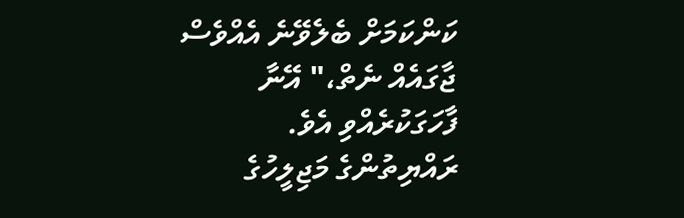ކަންކަމަށް ބެލެވޭނެ އެއްވެސް ޖާގައެއް ނެތް،" އޭނާ ފާހަގަކުރެއްވި އެވެ.
ރައްޔިތުންގެ މަޖިލީހުގެ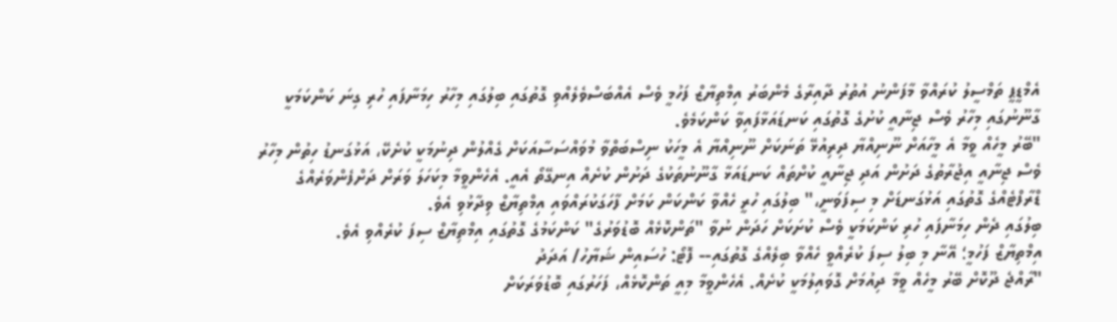އެމްޑީޕީ ތަމްސީލު ކުރައްވާ މާފަންނު އުތުރު ދާއިރާގެ މެންބަރު އިމްތިޔާޒް ފަހުމީ ވެސް އެއްބަސްވެލެއްވި ގޮތުގައި ބިލުގައި މިހާރު ހިމަނާފައި ހުރި ގިނަ ކަންކަމަކީ ގާނޫނުގައި މިހާރު ވެސް ޖިނާއީ ކުށުގެ ގޮތުގައި ކަނޑައަޅާފައިވާ ކަންކަމެވެ.
"ބޭރު މީހެއް ވީމާ އެ މީހާއަށް ނޫނިއްޔާ ދިރިއުޅޭ ތަނަކަށް ނޫނިއްޔާ އެ މީހަކު ނިސްބަތްވާ މުވައްސަސާއަކަށް ގެއްލުން ދިނުމަކީ ކުށެކޭ، އަޅުގަނޑު ހިތުން މިހާރު ވެސް ޖިނާއީ އިޖުރާތުގެ ދަށުން އަދި ޖިނާއީ ކުށްތައް ކަނޑައަޅާ ގާނޫނުތަކުގެ ދަށުން ކުށެއް އިނގޭތޯ އެއީ. އެހެންވީމާ މިކަހަލަ ވަރަށް ދަށްފެންވަރެއްގެ ޑްރާފްޓެއްގެ ގޮތުގައި އަޅުގަނޑަށް މި ސިފަވަނީ،" ބިލުގައި ހުރީ ހެއްވާ ކަންކަން ކަމަށް ފާހަގަކުރައްވައި އިމްތިޔާޒް ވިދާޅުވި އެވެ.
ބިލުގައި ދެން ހިމަނާފައި ހުރި ކަންކަމަކީ ވެސް ކުށަކަށް ހަދަން ނުވާ "ތަންކޮޅެއް ބޮޑުވަރުގެ" ކަންކަމުގެ ގޮތުގައި އިމްތިޔާޒް ސިފަ ކުރެއްވި އެވެ.
އިމްތިޔާޒް ފަހުމީ؛ އޭނާ މި ބިލު ސިފަ ކުރެއްވީ ހެއްވާ ބިލެއްގެ ގޮތުގައި-- ފޮޓޯ: ހުސައިން ޝަޔާހު/ އަދަދު
"ރާއްޖެ ދޫކޮށް ބޭރު މީހެއް ވީމާ ދިއުމަށް ގޮވައިލުމަކީ ކުށެއް. އެހެންވީމާ މިއީ ތަންކޮޅެއް، ފަހަރުގައި ބޮޑުވަރަކަށް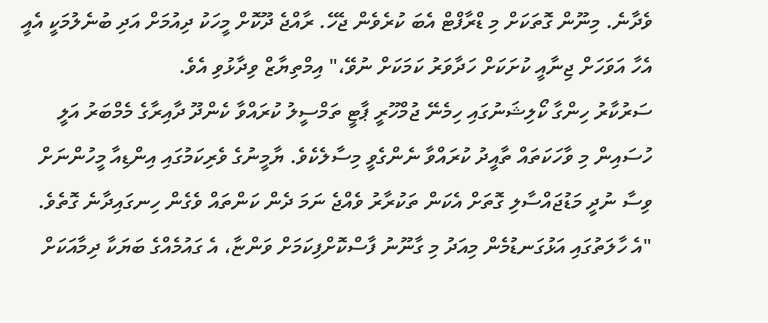ވެދާނެ. މިނޫން ގޮތަކަށް މި ޑްރާފްޓް އެބަ ކުރެވެން ޖެހޭ. ރާއްޖެ ދޫކޮށް މީހަކު ދިއުމަށް އަދި ބުނެލުމަކީ އެއީ އެހާ އަވަހަށް ޖިނާއީ ކުށަކަށް ހަދާވަރު ކަމަކަށް ނުވޭ،" އިމްތިޔާޒް ވިދާޅުވި އެވެ.
ސަރުކާރު ހިންގާ ކޯލިޝަނުގައި ހިމެނޭ ޖުމްހޫރީ ޕާޓީ ތަމްސީލު ކުރައްވާ ކެންދޫ ދާއިރާގެ މެމްބަރު އަލީ ހުސައިން މި ވާހަކަތައް ތާއީދު ކުރައްވާ ނެންގެވީ މިސާލެކެވެ. ޔާމީނުގެ ވެރިކަމުގައި އިންޑިއާ މީހުންނަށް ވިސާ ނުދީ މަޑުޖައްސާލި ގޮތަށް އެކަން ތަކުރާރު ވެއްޖެ ނަމަ ދެން ކަންތައް ވެގެން ހިނގައިދާނެ ގޮތެވެ.
"އެ ހާލަތުގައި އަޅުގަނޑުމެން މިއަދު މި ގާނޫނު ފާސްކޮށްފިކަމަށް ވަންޏާ، އެ ގައުމެއްގެ ބަޔަކާ ދިމާއަކަށް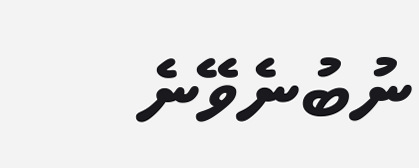ނުބުނެވޭނެ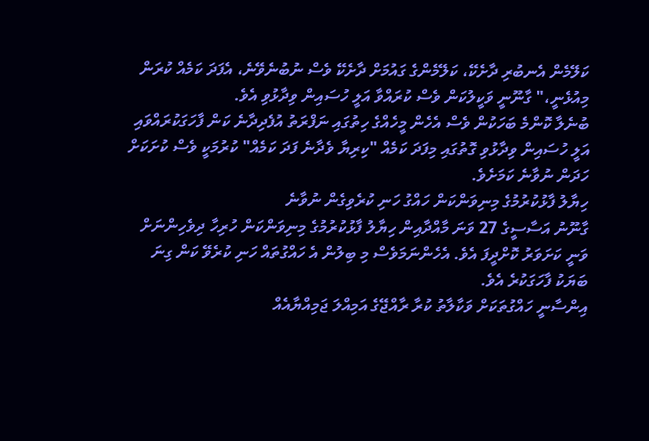ކަލޭމެން އެނބުރި ދާށެކޭ، ކަލޭމެންގެ ގައުމަށް ދާށެކޭ ވެސް ނުބުނެވޭނެ، އެފަދަ ކަމެއް ކުރަން މިއުޅެނީ،" ގާނޫނީ ވަކީލުކަން ވެސް ކުރައްވާ އަލީ ހުސައިން ވިދާޅުވި އެވެ.
ބުނެލާ ކޮންމެ ބަހަކުން ވެސް އެހެން މީހެއްގެ ހިތުގައި ނަފްރަތު އުފެދިދާނެ ކަން ފާހަގަކުރައްވައި އަލީ ހުސައިން ވިދާޅުވި ގޮތުގައި މިފަދަ ކަމެއް "ކިރިޔާ ވެދާނެ ފަދަ ކަމެއް" ކުރުމަކީ ވެސް ކުށަކަށް ހަދަން ނުވާނެ ކަމަށެވެ.
ހިޔާލު ފާޅުކުރުމުގެ މިނިވަންކަން ހައްގު ހަނި ކުރެވިގެން ނުވާނެ
ގާނޫނު އަސާސީގެ 27 ވަނަ މާއްދާއިން ހިޔާލު ފާޅުކުރުމުގެ މިނިވަންކަން ހުރިހާ ދިވެހިންނަށް ވަނީ ކަށަވަރު ކޮށްދީފަ އެވެ. އެހެންނަމަވެސް މި ބިލުން އެ ހައްގުތައް ހަނި ކުރެވޭ ކަން ގިނަ ބަޔަކު ފާހަގަކުރެ އެވެ.
އިންސާނީ ހައްގުތަކަށް ވަކާލާތު ކުރާ ރާއްޖޭގެ އަމިއްލަ ޖަމިއްޔާއެއް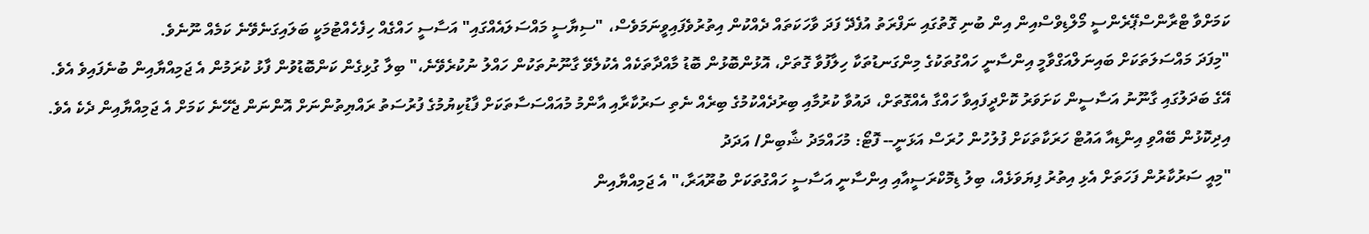ކަމަށްވާ ޓްރާންސްޕޭރެންސީ މޯލްޑިވްސްއިން އިން ބުނި ގޮތުގައި ނަފްރަތު އުފެދޭ ފަދަ ވާހަކަތައް ދެއްކުން އިތުރުވެފައިވީނަމަވެސް، "ސިޔާސީ މައްސަލައެއްގައި" އަސާސީ ހައްގެއް ހިފެހެއްޓުމަކީ ބަލައިގަނެވޭނެ ކަމެއް ނޫނެވެ.
"މިފަދަ މައްސަލަތަކަށް ބައިނަލްއަގްވާމީ އިންސާނީ ހައްގުތަކުގެ މިންގަނޑުތަކާ ހިލާފުވާ ގޮތަށް، އޮޅުންބޮޅުން ބޮޑު މާއްދާތަކެއް އެކުލެވޭ ގާނޫނުތަކުން ހައްލު ނުކުރެވޭނެ،" ބިލާ ގުޅިގެން ކަންބޮޑުވުން ފާޅު ކުރަމުން އެ ޖަމިއްޔާއިން ބުނެފައިވެ އެވެ.
އޭގެ ބަދަލުގައި ގާނޫނު އަސާސީން ކަށަވަރު ކޮށްދީފައިވާ ހައްގާ އެއްގޮތަށް، ދައުވާ ކުރުމާއި ބިރުދެއްކުމުގެ ބިރެއް ނެތި ސަރުކާރާއި އާންމު މުއައްސަސާތަކަށް ފާޑުކިޔުމުގެ ފުރުސަތު ރައްޔިތުންނަށް އޮންނަން ޖެހޭނެ ކަމަށް އެ ޖަމިއްޔާއިން ދެކެ އެވެ.
އިދިކޮޅުން ބޭއްވި އިންޑިއާ އައުޓް ހަރަކާތަކަށް ފުލުހުން ހުރަސް އަޅަނީ-- ފޮޓޯ: މުހައްމަދު ޝާބިން/ އަދަދު
"މިއީ ސަރުކާރުން ފަހަތަށް އެޅި އިތުރު ފިޔަވަޅެއް، ބިލު ޑިމޮކްރަސީއާއި އިންސާނީ އަސާސީ ހައްގުތަކަށް ބުރޫއަރާ،" އެ ޖަމިއްޔާއިން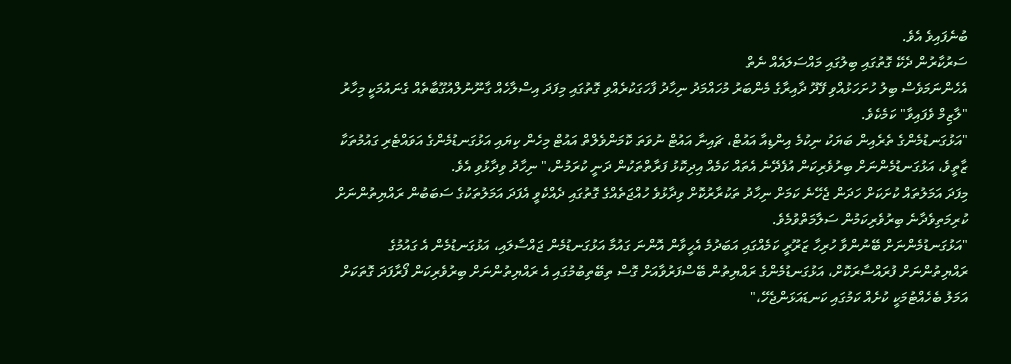ބުނެފައިވެ އެވެ.
ސަރުކާރުން ދެކޭ ގޮތުގައި ބިލުގައި މައްސަލައެއް ނެތް
އެހެންނަމަވެސް ބިލު ހުށަހަޅުއްވި ފޭދޫ ދާއިރާގެ މެންބަރު މުހައްމަދު ނިހާދު ފާހަގަކުރެއްވި ގޮތުގައި މިފަދަ އިސްލާހެއް ގާނޫނުލްއުގޫބާތެއް ގެނައުމަކީ މިހާރު "ލާޒިމް ވެފައިވާ" ކަމެކެވެ.
"އަޅުގަނޑުމެންގެ ތެރެއިން ބަޔަކު ނިކުމެ އިންޑިއާ އައުޓް، ޗައިނާ އައުޓް ނުވަތަ ކޮމަންވެލްތް އައުޓް މިހެން ކިޔައި އަޅުގަނޑުމެންގެ އަވައްޓެރި ގައުމުތަކާ ޒާތީވެ، އަޅުގަނޑުމެންނަށް ބިރުވެރިކަން އުފެދޭނެ އެތައް ކަމެއް އިދިކޮޅު ފަރާތްތަކުން ދަނީ ކުރަމުން،" ނިހާދު ވިދާޅުވި އެވެ.
މިފަދަ އަމަލުތައް ކުށަކަށް ހަދަން ޖެހޭނެ ކަމަށް ނިހާދު ތަކުރާރުކޮށް ވިދާޅުވެ ހުއްޖަތެއްގެ ގޮތުގައި ދެއްކެވީ އެފަދަ އަމަލުތަކުގެ ސަބަބުން ރައްޔިތުންނަށް ކުރިމަތިވެދާނެ ބިރުވެރިކަމުން ސަލާމަތްވުމެވެ.
"އަޅުގަނޑުމެންނަށް ބޭނުންވާ ހުރިހާ ޒަރޫރީ ކަމެއްގައި އަބަދުމެ އެހީވާން އޮންނަ ގައުމާ އަޅުގަނޑުމެން ޖައްސާލައި، އަޅުގަނޑުމެން އެ ގައުމުގެ ރައްޔިތުންނަށް ފުރައްސާރަކޮށް، އަޅުގަނޑުމެންގެ ރައްޔިތުން ބޭސްފަރުވާއަށް ގޮސް ތިބޭތިބުމުގައި އެ ރައްޔިތުންނަށް ބިރުވެރިކަން ފޯރާފަދަ ގޮތަކަށް އަމަލު ބެހެއްޓުމަކީ ކުށެއް ކަމުގައި ކަނޑައަޅަންޖެހޭ،"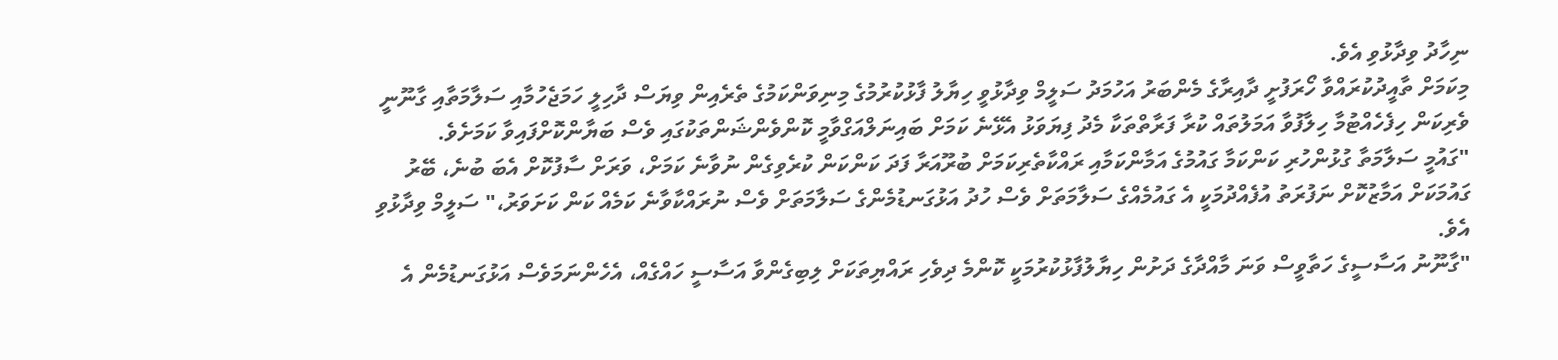ނިހާދު ވިދާޅުވި އެވެ.
މިކަމަށް ތާއީދުކުރައްވާ ހޯރަފުށީ ދާއިރާގެ މެންބަރު އަހުމަދު ސަލީމް ވިދާޅުވީ ހިޔާލު ފާޅުކުރުމުގެ މިނިވަންކަމުގެ ތެރެއިން ވިޔަސް ދާހިލީ ހަމަޖެހުމާއި ސަލާމަތާއި ގާނޫނީ ވެރިކަން ހިފެހެއްޓުމާ ހިލާފުވާ އަމަލުތައް ކުރާ ފަރާތްތަކާ މެދު ފިޔަވަޅު އެޅޭނެ ކަމަށް ބައިނަލްއަގްވާމީ ކޮންވެންޝަންތަކުގައި ވެސް ބަޔާންކޮށްފައިވާ ކަމަށެވެ.
"ގައުމީ ސަލާމަތާ ގުޅުންހުރި ކަންކަމާ ގައުމުގެ އަމާންކަމާއި ރައްކާތެރިކަމަށް ބުރޫއަރާ ފަދަ ކަންކަން ކުރެވިގެން ނުވާނެ ކަމަށް، ވަރަށް ސާފުކޮށް އެބަ ބުނެ، ބޭރު ގައުމަކަށް އަމާޒުކޮށް ނަފުރަތު އުފެއްދުމަކީ އެ ގައުމެއްގެ ސަލާމަތަށް ވެސް ހުދު އަޅުގަނޑުމެންގެ ސަލާމަތަށް ވެސް ނުރައްކާވާނެ ކަމެއް ކަން ކަށަވަރު،" ސަލީމް ވިދާޅުވި އެވެ.
"ގާނޫނު އަސާސީގެ ހަތާވީސް ވަނަ މާއްދާގެ ދަށުން ހިޔާލުފާޅުކުރުމަކީ ކޮންމެ ދިވެހި ރައްޔިތަކަށް ލިބިގެންވާ އަސާސީ ހައްގެއް، އެހެންނަމަވެސް އަޅުގަނޑުމެން އެ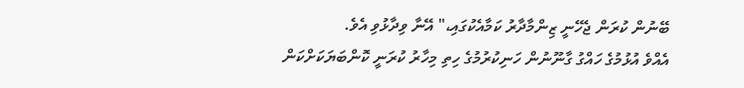ބޭނުން ކުރަން ޖެހޭނީ ޒިންމާދާރު ކަމާއެކުގައި،" އޭނާ ވިދާޅުވި އެވެ.
އެއްވެ އުޅުމުގެ ހައްގު ގާނޫނުން ހަނިކުރުމުގެ ހިތި މިހާރު ކުރަނީ ކޮންބަޔަކަށްކަން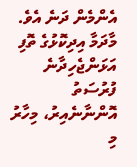އެންމެން ދަނެ އެވެ. މާދަމާ އިދިކޮޅުގެ ތޮފި އަޅަންޖެހިދާނެ ފުރުސަތު އޮންނާނެއިރު، މިހާރު މި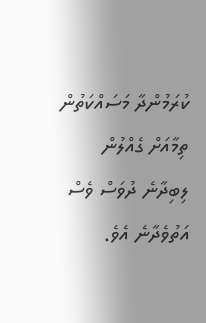ކުރަމުންދާ މަސައްކަތުން ތިމާއަށް ގެއްލުން ލިބިދާނެ ދުވަސް ވެސް އަތުވެދާނެ އެވެ.